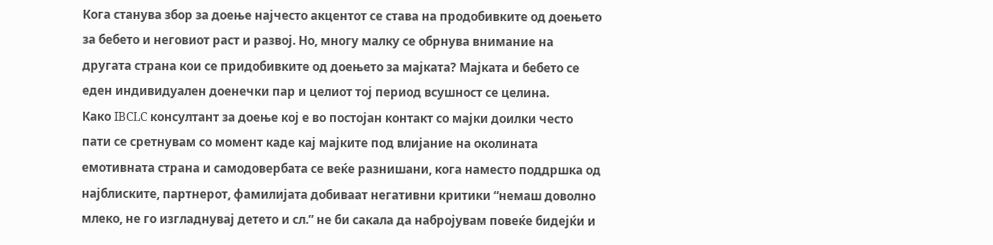Кога станува збор за доење најчесто акцентот се става на продобивките од доењето за бебето и неговиот раст и развој. Но, многу малку се обрнува внимание на другата страна кои се придобивките од доењето за мајката? Мајката и бебето се еден индивидуален доенечки пар и целиот тој период всушност се целина.
Како IBCLC консултант за доење кој е во постојан контакт со мајки доилки често пати се сретнувам со момент каде кај мајките под влијание на околината емотивната страна и самодовербата се веќе разнишани, кога наместо поддршка од најблиските, партнерот, фамилијата добиваат негативни критики “немаш доволно млеко, не го изгладнувај детето и сл.” не би сакала да набројувам повеќе бидејќи и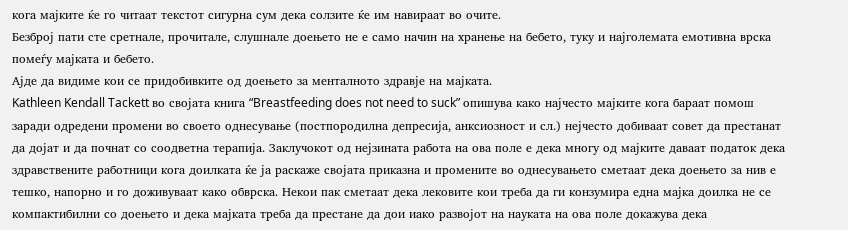кога мајките ќе го читаат текстот сигурна сум дека солзите ќе им навираат во очите.
Безброј пати сте сретнале, прочитале, слушнале доењето не е само начин на хранење на бебето, туку и најголемата емотивна врска помеѓу мајката и бебето.
Ајде да видиме кои се придобивките од доењето за менталното здравје на мајката.
Kathleen Kendall Tackett во својата книга “Breastfeeding does not need to suck” опишува како најчесто мајките кога бараат помош заради одредени промени во своето однесување (постпородилна депресија, анксиозност и сл.) нејчесто добиваат совет да престанат да дојат и да почнат со соодветна терапија. Заклучокот од нејзината работа на ова поле е дека многу од мајките даваат податок дека здравствените работници кога доилката ќе ја раскаже својата приказна и промените во однесувањето сметaат дека доењето за нив е тешко, напорно и го доживуваат како обврска. Некои пак сметаат дека лековите кои треба да ги конзумира една мајка доилка не се компактибилни со доењето и дека мајката треба да престане да дои иако развојот на науката на ова поле докажува дека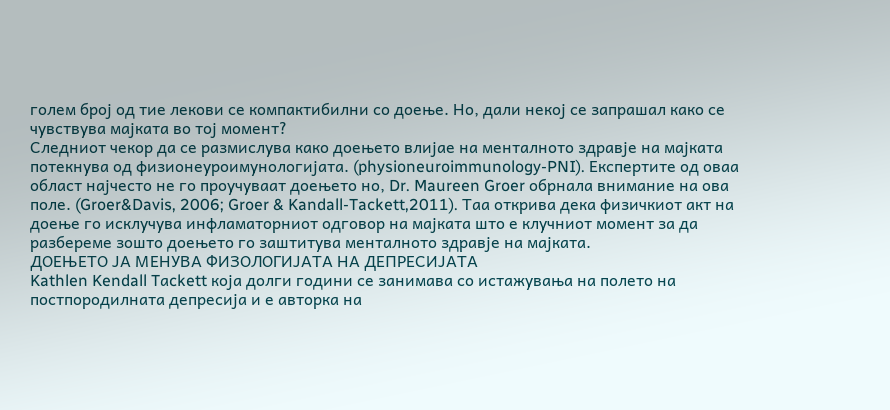голем број од тие лекови се компактибилни со доење. Но, дали некој се запрашал како се чувствува мајката во тој момент?
Следниот чекор да се размислува како доењето влијае на менталното здравје на мајката потекнува од физионеуроимунологијата. (physioneuroimmunology-PNI). Експертите од оваа област најчесто не го проучуваат доењето но, Dr. Maureen Groer обрналa внимание на ова поле. (Groer&Davis, 2006; Groer & Kandall-Tackett,2011). Таа открива дека физичкиот акт на доење го исклучува инфламаторниот одговор на мајката што е клучниот момент за да разбереме зошто доењето го заштитува менталното здравје на мајката.
ДОЕЊЕТО ЈА МЕНУВА ФИЗОЛОГИЈАТА НА ДЕПРЕСИЈАТА
Kathlen Kendall Tаckett која долги години се занимава со истажувања на полето на постпородилната депресија и е авторка на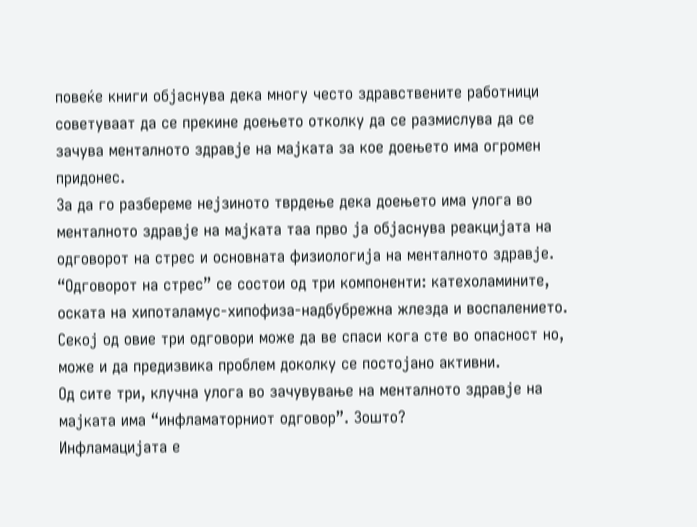повеќе книги објаснува дека многу често здравствените работници советуваат да се прекине доењето отколку да се размислува да се зачува менталното здравје на мајката за кое доењето има огромен придонес.
За да го разбереме нејзиното тврдење дека доењето има улога во менталното здравје на мајката таа прво ја објаснува реакцијата на одговорот на стрес и основната физиологија на менталното здравје.
“Одговорот на стрес” се состои од три компоненти: катехоламините, оската на хипоталамус-хипофиза-надбубрежна жлезда и воспалението. Секој од овие три одговори може да ве спаси кога сте во опасност но, може и да предизвика проблем доколку се постојано активни.
Од сите три, клучна улога во зачувување на менталното здравје на мајката има “инфламаторниот одговор”. Зошто?
Инфламацијата е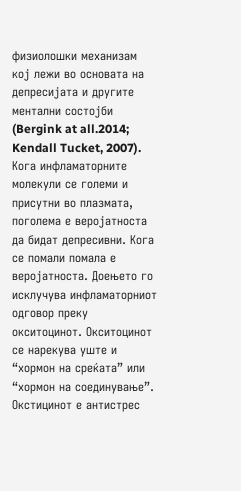физиолошки механизам кој лежи во основата на депресијата и другите ментални состојби (Bergink at all.2014; Kendall Tucket, 2007). Кога инфламаторните молекули се големи и присутни во плазмата, поголема е веројатноста да бидат депресивни. Кога се помали помала е веројатноста. Доењето го исклучува инфламаторниот одговор преку окситоцинот. Окситоцинот се нарекува уште и “хормон на среќата” или “хормон на соединување”. Окстицинот е антистрес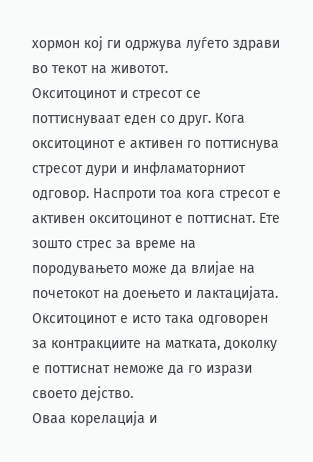хормон кој ги одржува луѓето здрави во текот на животот.
Окситоцинот и стресот се поттиснуваат еден со друг. Кога окситоцинот е активен го поттиснува стресот дури и инфламаторниот одговор. Наспроти тоа кога стресот е активен окситоцинот е поттиснат. Ете зошто стрес за време на породувањето може да влијае на почетокот на доењето и лактацијата. Окситоцинот е исто така одговорен за контракциите на матката, доколку е поттиснат неможе да го изрази своето дејство.
Оваа корелација и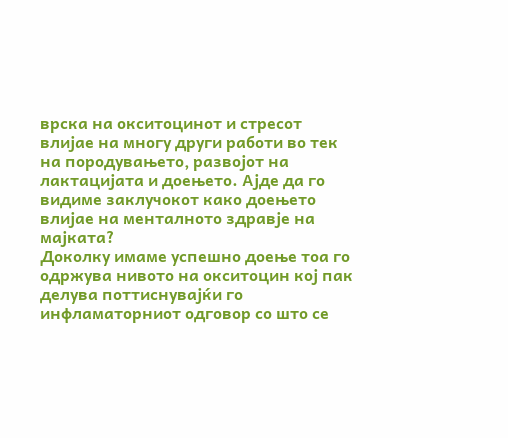врска на окситоцинот и стресот влијае на многу други работи во тек на породувањето, развојот на лактацијата и доењето. Ајде да го видиме заклучокот како доењето влијае на менталното здравје на мајката?
Доколку имаме успешно доење тоа го одржува нивото на окситоцин кој пак делува поттиснувајќи го инфламаторниот одговор со што се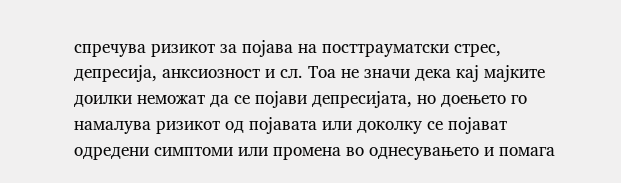спречува ризикот за појава на посттрауматски стрес, депресија, анксиозност и сл. Тоа не значи дека кај мајките доилки неможат да се појави депресијата, но доењето го намалува ризикот од појавата или доколку се појават одредени симптоми или промена во однесувањето и помага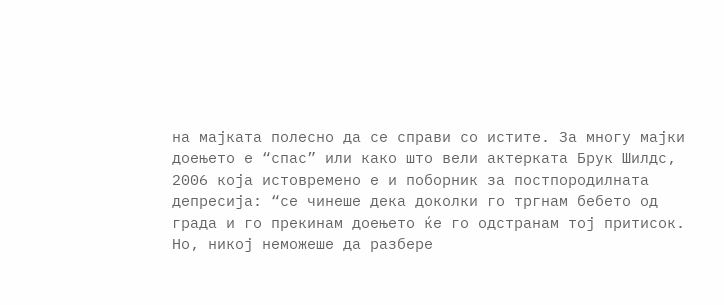на мајката полесно да се справи со истите. За многу мајки доењето е “спас” или како што вели актерката Брук Шилдс, 2006 која истовремено е и поборник за постпородилната депресија: “се чинеше дека доколки го тргнам бебето од града и го прекинам доењето ќе го одстранам тој притисок. Но, никој неможеше да разбере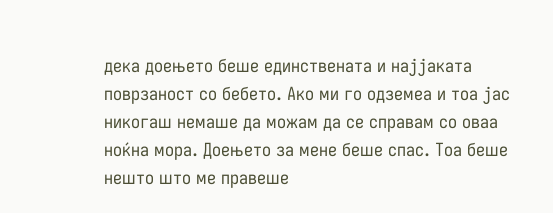дека доењето беше единствената и најјаката поврзаност со бебето. Ако ми го одземеа и тоа јас никогаш немаше да можам да се справам со оваа ноќна мора. Доењето за мене беше спас. Тоа беше нешто што ме правеше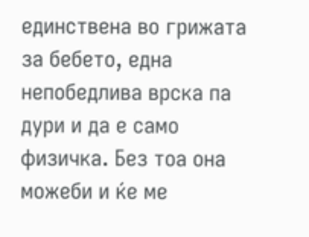единствена во грижата за бебето, една непобедлива врска па дури и да е само физичка. Без тоа она можеби и ќе ме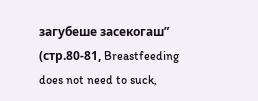загубеше засекогаш” (стр.80-81, Breastfeeding does not need to suck,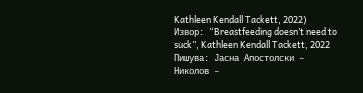Kathleen Kendall Tackett, 2022)
Извор: “Breastfeeding doesn’t need to suck”, Kathleen Kendall Tackett, 2022
Пишува: Јасна Апостолски – Николов –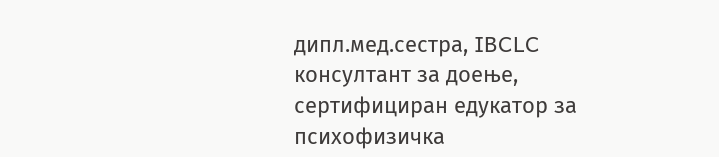дипл.мед.сестра, IBCLC консултант за доење, сертифициран едукатор за психофизичка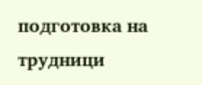подготовка на трудници